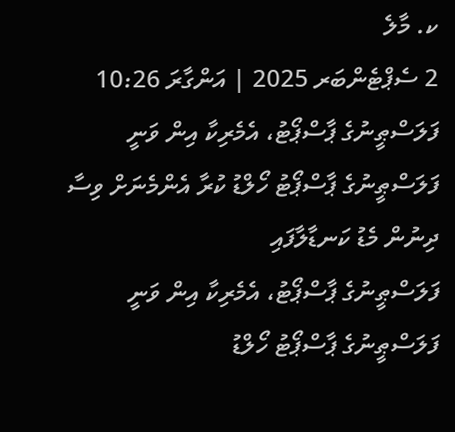ކ. މާލެ
2 ސެޕްޓެންބަރ 2025 | އަންގާރަ 10:26
ފަލަސްޠީނުގެ ޕާސްޕޯޓު، އެމެރިކާ އިން ވަނީ ފަލަސްޠީނުގެ ޕާސްޕޯޓު ހޯލްޑު ކުރާ އެންމެނަށް ވިސާ ދިނުން މެޑު ކަނޑާލާފައި
ފަލަސްޠީނުގެ ޕާސްޕޯޓު، އެމެރިކާ އިން ވަނީ ފަލަސްޠީނުގެ ޕާސްޕޯޓު ހޯލްޑު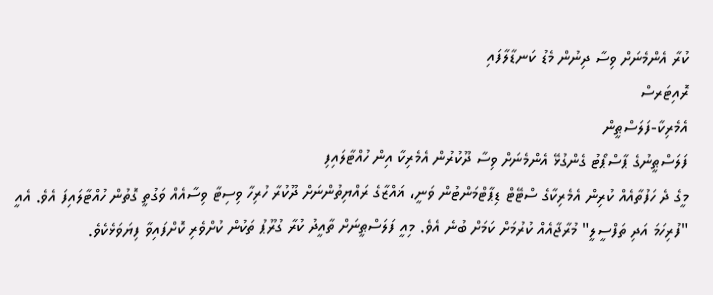ކުރާ އެންމެނަށް ވިސާ ދިނުން މެޑު ކަނޑާލާފައި
ރޮއިޓަރސް
އެމެރިކާ-ފަލަސްޠީން
ފަލަސްޠީނުގެ ޕާސްޕޯޓު ގެންގުޅޭ އެންމެނަށް ވިސާ ދޫކުރުން އެމެރިކާ އިން ހުއްޓާލައިފި
މީގެ ދެ ހަފުތާއެއް ކުރިން އެމެރިކާގެ ސްޓޭޓް ޑިޕާޓްމަންޓުން ވަނީ، ޣައްޒާގެ ރައްޔިތުންނަށް ދޫކުރާ ހުރިހާ ވިސިޓާ ވިސާއެއް ވަގުތީ ގޮތުން ހުއްޓާލައިފަ އެވެ. އެއީ "ފުރިހަމަ އަދި ތަފްސީލީ" މުރާޖާއެއް ކުރުމަށް ކަމަށް ބުނެ އެވެ. މިއީ ފަލަސްޠީނަށް ތާއީދު ކުރާ ގުރޫޕު ތަކުން ކުށްވެރި ކޮށްފައިވާ ފިޔަވަޅެކެވެ.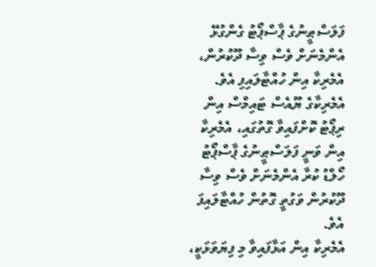ފަލަސްޠީނުގެ ޕާސްޕޯޓު ގެންގުޅޭ އެންމެނަށް ވެސް ވިސާ ދޫކުރުން، އެމެރިކާ އިން ހުއްޓާލައިފި އެވެ.
އެމެރިކާގެ ޔޫއެސް ޓައިމްސް އިން ރިޕޯޓު ކޮށްފައިވާ ގޮތުގައި، އެމެރިކާ އިން ވަނީ ފަލަސްޠީނުގެ ޕާސްޕޯޓު ހޯލްޑު ކުރާ އެންމެނަށް ވެސް ވިސާ ދޫކުރުން ވަގުތީ ގޮތުން ހުއްޓާލައިފަ އެވެ.
އެމެރިކާ އިން އަޅާފައިވާ މި ފިޔަވަޅަކީ،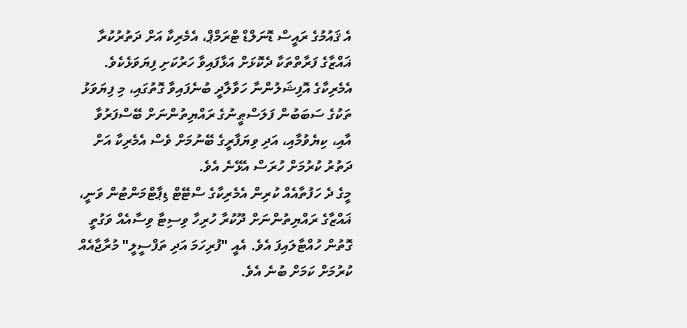އެ ޤައުމުގެ ރައީސް ޑޮނަލްޑް ޓްރަމްޕް، އެމެރިކާ އަށް ދަތުރުކުރާ ޣައްޒާގެ ފަރާތްތަކާ ދެކޮޅަށް އަޅާފައިވާ ހަރުކަށި ފިޔަވަޅެކެވެ. އެމެރިކާގެ އޮފިޝަލުންނާ ހަވާލާދީ ބުނެފައިވާ ގޮތުގައި، މި ފިޔަވަޅު ތަކުގެ ސަބަބުން ފަލަސްޠީނުގެ ރައްޔިތުންނަށް ބޭސްފަރުވާ އާއި، ކިޔެވުމާއި، އަދި ވިޔަފާރީގެ ބޭނުމަށް ވެސް އެމެރިކާ އަށް ދަތުރު ކުރުމަށް ހުރަސް އެޅޭނެ އެވެ.
މީގެ ދެ ހަފުތާއެއް ކުރިން އެމެރިކާގެ ސްޓޭޓް ޑިޕާޓްމަންޓުން ވަނީ، ޣައްޒާގެ ރައްޔިތުންނަށް ދޫކުރާ ހުރިހާ ވިސިޓާ ވިސާއެއް ވަގުތީ ގޮތުން ހުއްޓާލައިފަ އެވެ. އެއީ "ފުރިހަމަ އަދި ތަފްސީލީ" މުރާޖާއެއް ކުރުމަށް ކަމަށް ބުނެ އެވެ.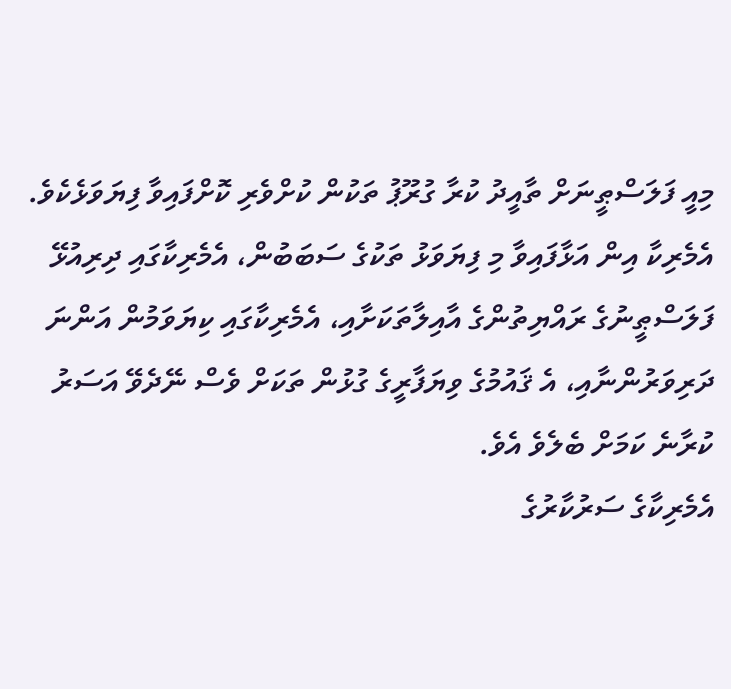މިއީ ފަލަސްޠީނަށް ތާއީދު ކުރާ ގުރޫޕު ތަކުން ކުށްވެރި ކޮށްފައިވާ ފިޔަވަޅެކެވެ.
އެމެރިކާ އިން އަޅާފައިވާ މި ފިޔަވަޅު ތަކުގެ ސަބަބުން، އެމެރިކާގައި ދިރިއުޅޭ ފަލަސްޠީނުގެ ރައްޔިތުންގެ އާއިލާތަކަށާއި، އެމެރިކާގައި ކިޔަވަމުން އަންނަ ދަރިވަރުންނާއި، އެ ޤައުމުގެ ވިޔަފާރީގެ ގުޅުން ތަކަށް ވެސް ނޭދެވޭ އަސަރު ކުރާނެ ކަމަށް ބެލެވެ އެވެ.
އެމެރިކާގެ ސަރުކާރުގެ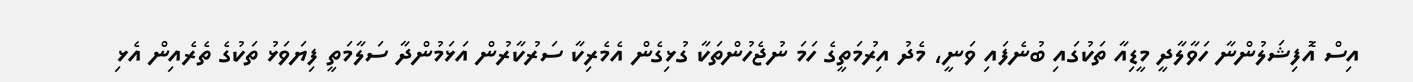އިސް އޮފިޝަލުންނާ ހަވާލާދީ މީޑިއާ ތަކުގައި ބުނެފައި ވަނީ، މެދު އިރުމަތީގެ ހަމަ ނުޖެހުންތަކާ ގުޅިގެން އެމެރިކާ ސަރުކާރުން އަޅަމުންދާ ސަލާމަތީ ފިޔަވަޅު ތަކުގެ ތެރެއިން އެޅި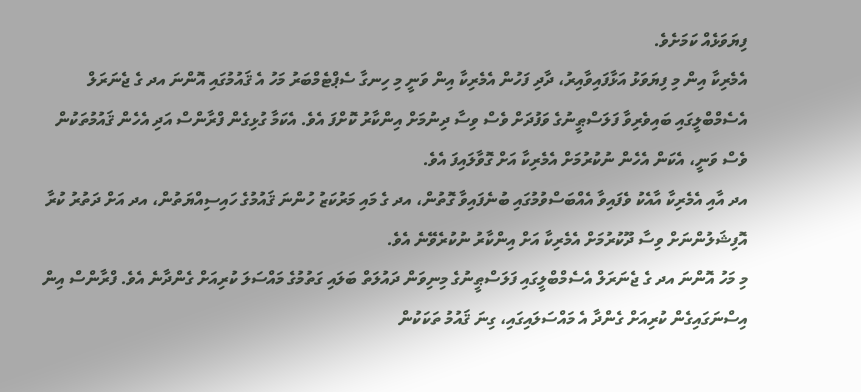ފިޔަވަޅެއް ކަމަށެވެ.
އެމެރިކާ އިން މި ފިޔަވަޅު އަޅާފައިވާއިރު، ދާދި ފަހުން އެމެރިކާ އިން ވަނީ މި ހިނގާ ސެޕްޓެމްބަރު މަހު އެ ޤައުމުގައި އޮންނަ އދ ގެ ޖެނަރަލް އެސެމްބްލީގައި ބައިވެރިވާ ފަލަސްޠީނުގެ ވަފުދަށް ވެސް ވިސާ ދިނުމަށް އިންކާރު ކޮށްފަ އެވެ. އެކަމާ ގުޅިގެން ފްރާންސް އަދި އެހެން ޤައުމުތަކުން ވެސް ވަނީ، އެކަން އެހެން ނުކުރުމަށް އެމެރިކާ އަށް ގޮވާލައިފަ އެވެ.
އދ އާއި އެމެރިކާ އާއެކު ވެފައިވާ އެއްބަސްވުމުގައި ބުނެފައިވާ ގޮތުން، އދ ގެ މައި މަރުކަޒު ހުންނަ ޤައުމުގެ ހައިސިއްޔަތުން، އދ އަށް ދަތުރު ކުރާ އޮފިޝަލުންނަށް ވިސާ ދޫކުރުމަށް އެމެރިކާ އަށް އިންކާރު ނުކުރެވޭނެ އެވެ.
މި މަހު އޮންނަ އދ ގެ ޖެނަރަލް އެސެމްބްލީގައި ފަލަސްޠީނުގެ މިނިވަން ދައުލަތް ބަލައި ގަތުމުގެ މައްސަލަ ކުރިއަށް ގެންދާނެ އެވެ. ފްރާންސް އިން އިސްނަގައިގެން ކުރިއަށް ގެންދާ އެ މައްސަލައިގައި، ގިނަ ޤައުމު ތަކަކުން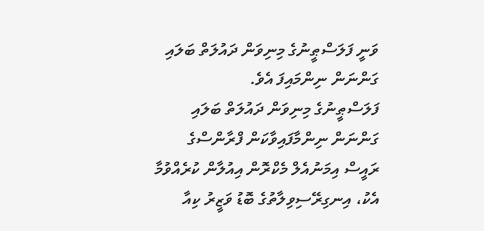ވަނީ ފަލަސްޠީނުގެ މިނިވަން ދައުލަތް ބަލައި ގަންނަން ނިންމައިފަ އެވެ.
ފަލަސްޠީނުގެ މިނިވަން ދައުލަތް ބަލައި ގަންނަން ނިންމާފައިވާކަން ފްރާންސްގެ ރައީސް އިމަނުއެލް މެކްރޮން އިއުލާން ކުރެއްވުމާ އެކު، އިނގިރޭސިވިލާތުގެ ބޮޑު ވަޒީރު ކިއާ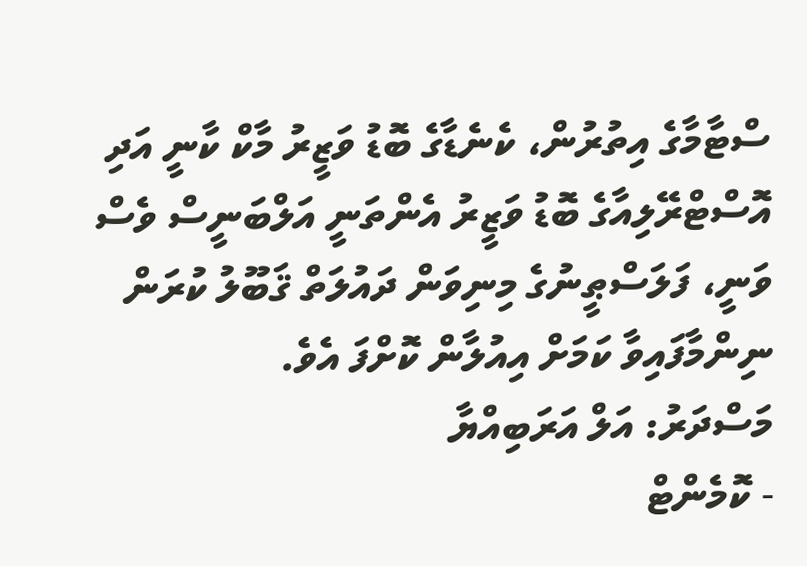ސްޓާމާގެ އިތުރުން، ކެނެޑާގެ ބޮޑު ވަޒީރު މާކް ކާނީ އަދި އޮސްޓްރޭލިއާގެ ބޮޑު ވަޒީރު އެންތަނީ އަލްބަނީސް ވެސް ވަނީ، ފަލަސްޠީނުގެ މިނިވަން ދައުލަތް ޤަބޫލު ކުރަން ނިންމާފައިވާ ކަމަށް އިއުލާން ކޮށްފަ އެވެ.
މަސްދަރު: އަލް އަރަބިއްޔާ
- ކޮމެންޓް